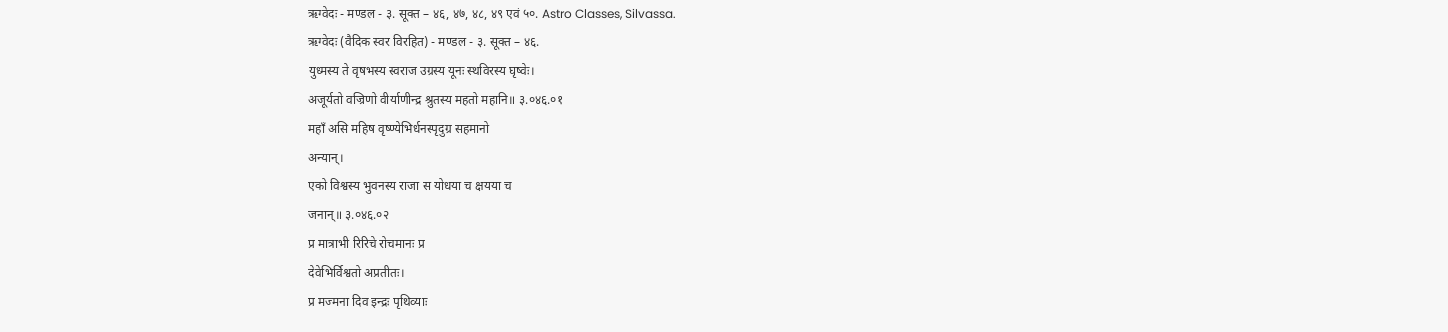ऋग्वेदः - मण्डल - ३. सूक्त – ४६, ४७, ४८, ४९ एवं ५०. Astro Classes, Silvassa.
ऋग्वेदः (वैदिक स्वर विरहित) - मण्डल - ३. सूक्त – ४६.
युध्मस्य ते वृषभस्य स्वराज उग्रस्य यूनः स्थविरस्य घृष्वेः।
अजूर्यतो वज्रिणो वीर्याणीन्द्र श्रुतस्य महतो महानि॥ ३.०४६.०१
महाँ असि महिष वृष्ण्येभिर्धनस्पृदुग्र सहमानो
अन्यान्।
एको विश्वस्य भुवनस्य राजा स योधया च क्षयया च
जनान्॥ ३.०४६.०२
प्र मात्राभी रिरिचे रोचमानः प्र
देवेभिर्विश्वतो अप्रतीतः।
प्र मज्मना दिव इन्द्रः पृथिव्याः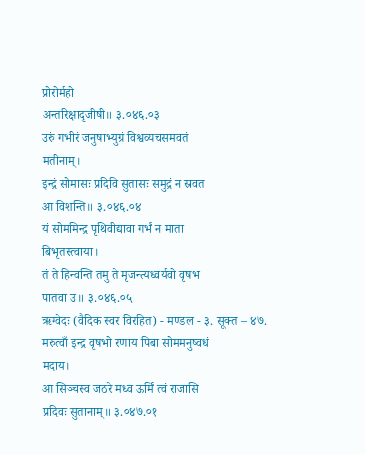प्रोरोर्महो
अन्तरिक्षादृजीषी॥ ३.०४६.०३
उरुं गभीरं जनुषाभ्युग्रं विश्वव्यचसमवतं
मतीनाम्।
इन्द्रं सोमासः प्रदिवि सुतासः समुद्रं न स्रवत
आ विशन्ति॥ ३.०४६.०४
यं सोममिन्द्र पृथिवीद्यावा गर्भं न माता
बिभृतस्त्वाया।
तं ते हिन्वन्ति तमु ते मृजन्त्यध्वर्यवो वृषभ
पातवा उ॥ ३.०४६.०५
ऋग्वेदः (वैदिक स्वर विरहित) - मण्डल - ३. सूक्त – ४७.
मरुत्वाँ इन्द्र वृषभो रणाय पिबा सोममनुष्वधं
मदाय।
आ सिञ्चस्व जठरे मध्व ऊर्मिं त्वं राजासि
प्रदिवः सुतानाम्॥ ३.०४७.०१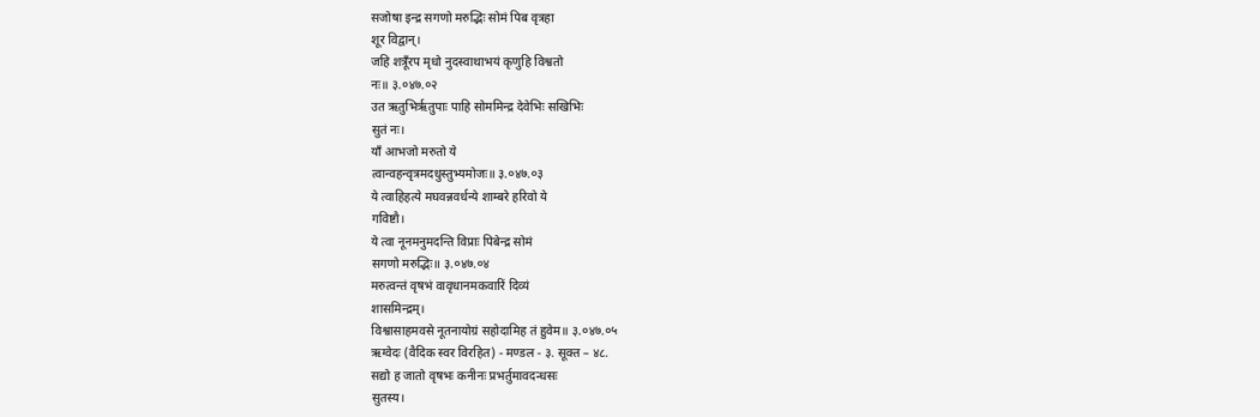सजोषा इन्द्र सगणो मरुद्भिः सोमं पिब वृत्रहा
शूर विद्वान्।
जहि शत्रूँरप मृधो नुदस्वाथाभयं कृणुहि विश्वतो
नः॥ ३.०४७.०२
उत ऋतुभिरृतुपाः पाहि सोममिन्द्र देवेभिः सखिभिः
सुतं नः।
याँ आभजो मरुतो ये
त्वान्वहन्वृत्रमदधुस्तुभ्यमोजः॥ ३.०४७.०३
ये त्वाहिहत्ये मघवन्नवर्धन्ये शाम्बरे हरिवो ये
गविष्टौ।
ये त्वा नूनमनुमदन्ति विप्राः पिबेन्द्र सोमं
सगणो मरुद्भिः॥ ३.०४७.०४
मरुत्वन्तं वृषभं वावृधानमकवारिं दिव्यं
शासमिन्द्रम्।
विश्वासाहमवसे नूतनायोग्रं सहोदामिह तं हुवेम॥ ३.०४७.०५
ऋग्वेदः (वैदिक स्वर विरहित) - मण्डल - ३. सूक्त – ४८.
सद्यो ह जातो वृषभः कनीनः प्रभर्तुमावदन्धसः
सुतस्य।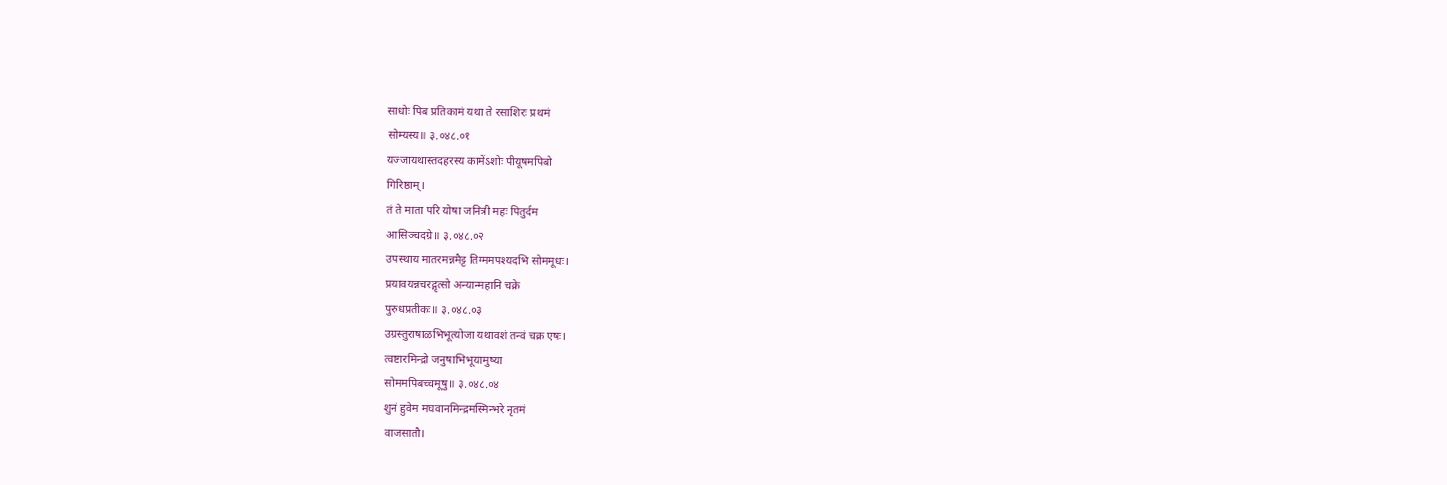साधोः पिब प्रतिकामं यथा ते रसाशिरः प्रथमं
सोम्यस्य॥ ३.०४८.०१
यज्जायथास्तदहरस्य कामेंऽशोः पीयूषमपिबो
गिरिष्ठाम्।
तं ते माता परि योषा जनित्री महः पितुर्दम
आसिञ्चदग्रे॥ ३.०४८.०२
उपस्थाय मातरमन्नमैट्ट तिग्ममपश्यदभि सोममूधः।
प्रयावयन्नचरद्गृत्सो अन्यान्महानि चक्रे
पुरुधप्रतीकः॥ ३.०४८.०३
उग्रस्तुराषाळभिभूत्योजा यथावशं तन्वं चक्र एषः।
त्वष्टारमिन्द्रो जनुषाभिभूयामुष्या
सोममपिबच्चमूषु॥ ३.०४८.०४
शुनं हुवेम मघवानमिन्द्रमस्मिन्भरे नृतमं
वाजसातौ।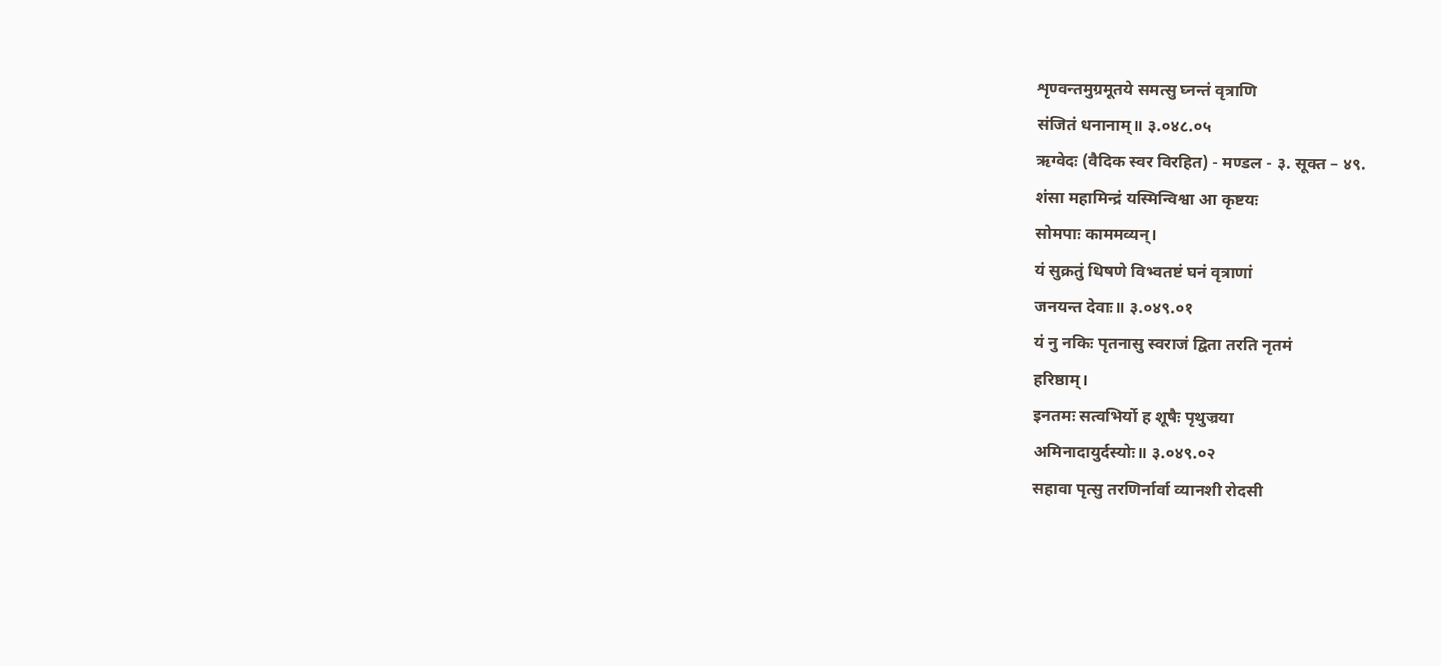शृण्वन्तमुग्रमूतये समत्सु घ्नन्तं वृत्राणि
संजितं धनानाम्॥ ३.०४८.०५
ऋग्वेदः (वैदिक स्वर विरहित) - मण्डल - ३. सूक्त – ४९.
शंसा महामिन्द्रं यस्मिन्विश्वा आ कृष्टयः
सोमपाः काममव्यन्।
यं सुक्रतुं धिषणे विभ्वतष्टं घनं वृत्राणां
जनयन्त देवाः॥ ३.०४९.०१
यं नु नकिः पृतनासु स्वराजं द्विता तरति नृतमं
हरिष्ठाम्।
इनतमः सत्वभिर्यो ह शूषैः पृथुज्रया
अमिनादायुर्दस्योः॥ ३.०४९.०२
सहावा पृत्सु तरणिर्नार्वा व्यानशी रोदसी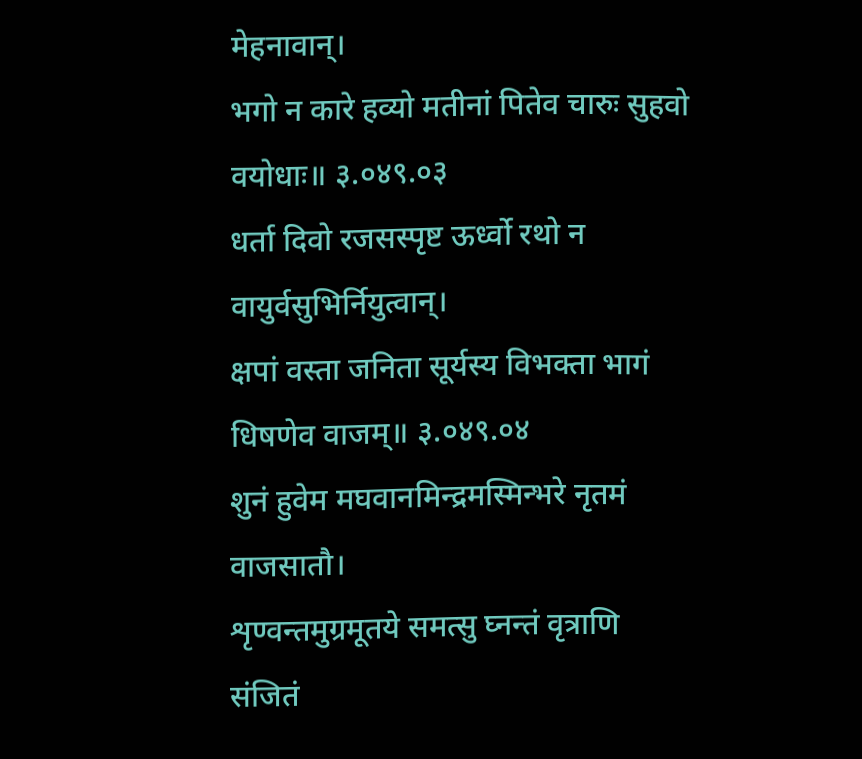मेहनावान्।
भगो न कारे हव्यो मतीनां पितेव चारुः सुहवो
वयोधाः॥ ३.०४९.०३
धर्ता दिवो रजसस्पृष्ट ऊर्ध्वो रथो न
वायुर्वसुभिर्नियुत्वान्।
क्षपां वस्ता जनिता सूर्यस्य विभक्ता भागं
धिषणेव वाजम्॥ ३.०४९.०४
शुनं हुवेम मघवानमिन्द्रमस्मिन्भरे नृतमं
वाजसातौ।
शृण्वन्तमुग्रमूतये समत्सु घ्नन्तं वृत्राणि
संजितं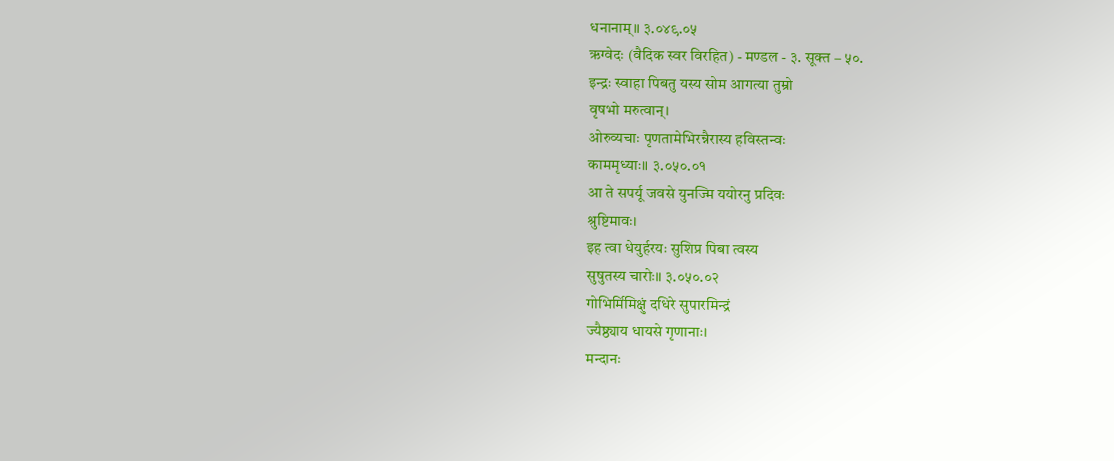धनानाम्॥ ३.०४९.०५
ऋग्वेदः (वैदिक स्वर विरहित) - मण्डल - ३. सूक्त – ५०.
इन्द्रः स्वाहा पिबतु यस्य सोम आगत्या तुम्रो
वृषभो मरुत्वान्।
ओरुव्यचाः पृणतामेभिरन्नैरास्य हविस्तन्वः
काममृध्याः॥ ३.०५०.०१
आ ते सपर्यू जवसे युनज्मि ययोरनु प्रदिवः
श्रुष्टिमावः।
इह त्वा धेयुर्हरयः सुशिप्र पिबा त्वस्य
सुषुतस्य चारोः॥ ३.०५०.०२
गोभिर्मिमिक्षुं दधिरे सुपारमिन्द्रं
ज्यैष्ठ्याय धायसे गृणानाः।
मन्दानः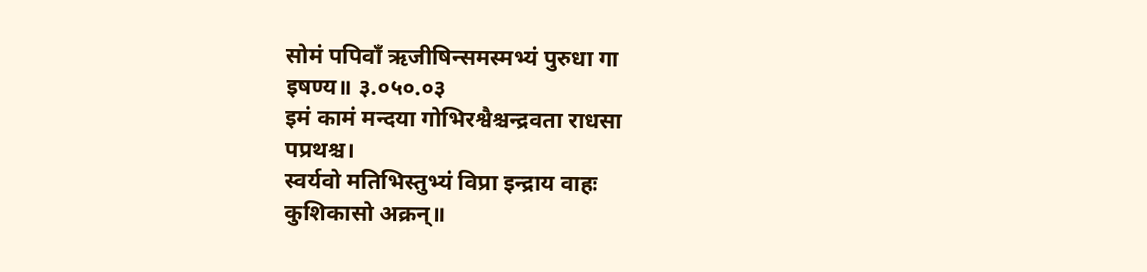सोमं पपिवाँ ऋजीषिन्समस्मभ्यं पुरुधा गा
इषण्य॥ ३.०५०.०३
इमं कामं मन्दया गोभिरश्वैश्चन्द्रवता राधसा
पप्रथश्च।
स्वर्यवो मतिभिस्तुभ्यं विप्रा इन्द्राय वाहः
कुशिकासो अक्रन्॥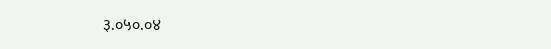३.०५०.०४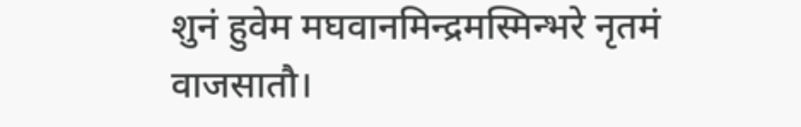शुनं हुवेम मघवानमिन्द्रमस्मिन्भरे नृतमं
वाजसातौ।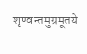शृण्वन्तमुग्रमूतये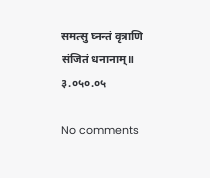समत्सु घ्नन्तं वृत्राणि
संजितं धनानाम्॥ ३.०५०.०५

No comments